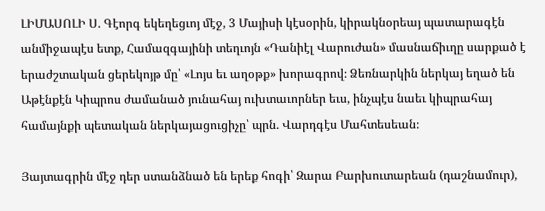ԼԻՄԱՍՈԼԻ Ս. Գէորգ եկեղեցւոյ մէջ, 3 Մայիսի կէսօրին, կիրակնօրեայ պատարագէն անմիջապէս ետք, Համազգայինի տեղւոյն «Դանիէլ Վարուժան» մասնաճիւղը սարքած է երաժշտական ցերեկոյթ մը՝ «Լոյս եւ աղօթք» խորագրով։ Ձեռնարկին ներկայ եղած են Աթէնքէն Կիպրոս ժամանած յունահայ ուխտաւորներ եւս, ինչպէս նաեւ կիպրահայ համայնքի պետական ներկայացուցիչը՝ պրն. Վարդգէս Մահտեսեան։

Յայտագրին մէջ դեր ստանձնած են երեք հոգի՝ Զարա Բարխուտարեան (դաշնամուր),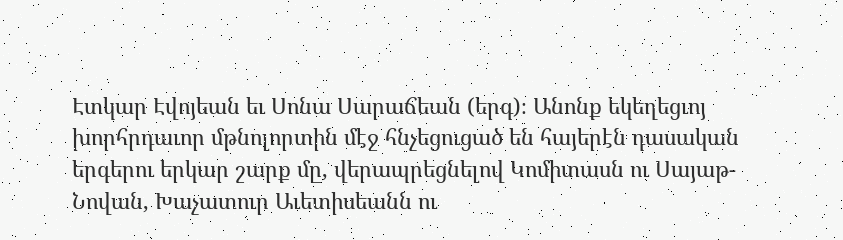Էտկար Էվոյեան եւ Սոնա Սարաճեան (երգ)։ Անոնք եկեղեցւոյ խորհրդաւոր մթնոլորտին մէջ հնչեցուցած են հայերէն դասական երգերու երկար շարք մը, վերապրեցնելով Կոմիտասն ու Սայաթ-Նովան, Խաչատուր Աւետիսեանն ու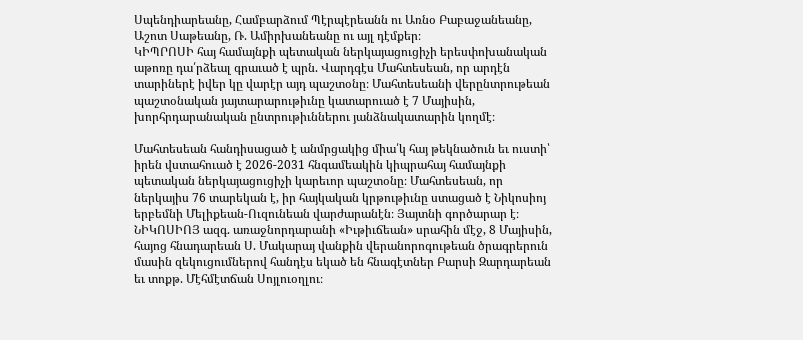Սպենդիարեանը, Համբարձում Պէրպէրեանն ու Առնօ Բաբաջանեանը, Աշոտ Սաթեանը, Ռ. Ամիրխանեանը ու այլ դէմքեր։
ԿԻՊՐՈՍԻ հայ համայնքի պետական ներկայացուցիչի երեսփոխանական աթոռը դա՛րձեալ գրաւած է պրն. Վարդգէս Մահտեսեան, որ արդէն տարիներէ իվեր կը վարէր այդ պաշտօնը։ Մահտեսեանի վերընտրութեան պաշտօնական յայտարարութիւնը կատարուած է 7 Մայիսին, խորհրդարանական ընտրութիւններու յանձնակատարին կողմէ։

Մահտեսեան հանդիսացած է անմրցակից միա՛կ հայ թեկնածուն եւ ուստի՝ իրեն վստահուած է 2026-2031 հնգամեակին կիպրահայ համայնքի պետական ներկայացուցիչի կարեւոր պաշտօնը։ Մահտեսեան, որ ներկայիս 76 տարեկան է, իր հայկական կրթութիւնը ստացած է Նիկոսիոյ երբեմնի Մելիքեան-Ուզունեան վարժարանէն։ Յայտնի գործարար է։
ՆԻԿՈՍԻՈՅ ազգ. առաջնորդարանի «Իւթիւճեան» սրահին մէջ, 8 Մայիսին, հայոց հնադարեան Ս. Մակարայ վանքին վերանորոգութեան ծրագրերուն մասին զեկուցումներով հանդէս եկած են հնագէտներ Բարսի Զարդարեան եւ տոքթ. Մէհմէտճան Սոյլուօղլու։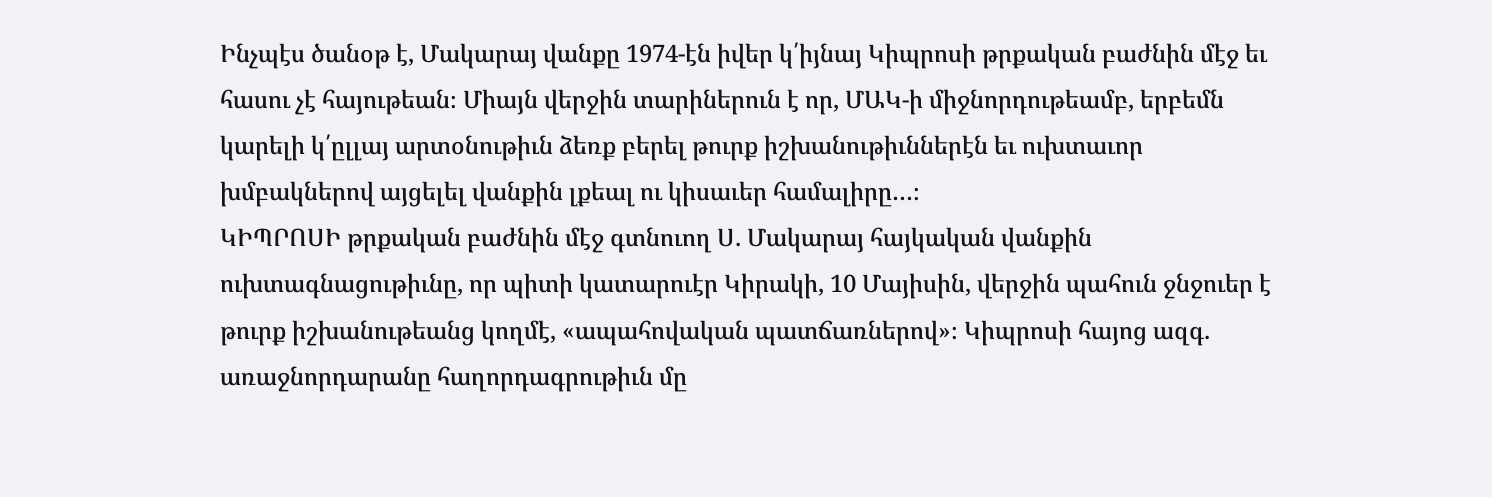Ինչպէս ծանօթ է, Մակարայ վանքը 1974-էն իվեր կ՛իյնայ Կիպրոսի թրքական բաժնին մէջ եւ հասու չէ հայութեան։ Միայն վերջին տարիներուն է որ, ՄԱԿ-ի միջնորդութեամբ, երբեմն կարելի կ՛ըլլայ արտօնութիւն ձեռք բերել թուրք իշխանութիւններէն եւ ուխտաւոր խմբակներով այցելել վանքին լքեալ ու կիսաւեր համալիրը…։
ԿԻՊՐՈՍԻ թրքական բաժնին մէջ գտնուող Ս. Մակարայ հայկական վանքին ուխտագնացութիւնը, որ պիտի կատարուէր Կիրակի, 10 Մայիսին, վերջին պահուն ջնջուեր է թուրք իշխանութեանց կողմէ, «ապահովական պատճառներով»։ Կիպրոսի հայոց ազգ. առաջնորդարանը հաղորդագրութիւն մը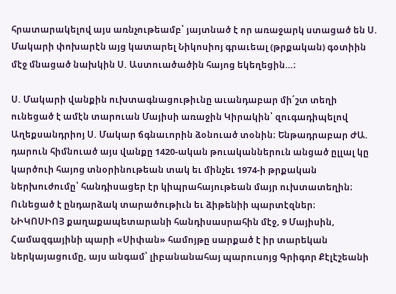հրատարակելով այս առնչութեամբ՝ յայտնած է որ առաջարկ ստացած են Ս. Մակարի փոխարէն այց կատարել Նիկոսիոյ գրաւեալ (թրքական) գօտիին մէջ մնացած նախկին Ս. Աստուածածին հայոց եկեղեցին…։

Ս. Մակարի վանքին ուխտագնացութիւնը աւանդաբար մի՛շտ տեղի ունեցած է ամէն տարուան Մայիսի առաջին Կիրակին՝ զուգադիպելով Աղեքսանդրիոյ Ս. Մակար ճգնաւորին ձօնուած տօնին։ Ենթադրաբար ԺԱ. դարուն հիմնուած այս վանքը 1420-ական թուականներուն անցած ըլլալ կը կարծուի հայոց տնօրինութեան տակ եւ մինչեւ 1974-ի թրքական ներխուժումը՝ հանդիսացեր էր կիպրահայութեան մայր ուխտատեղին։ Ունեցած է ընդարձակ տարածութիւն եւ ձիթենիի պարտէզներ։
ՆԻԿՈՍԻՈՅ քաղաքապետարանի հանդիսասրահին մէջ, 9 Մայիսին, Համազգայինի պարի «Սիփան» համոյթը սարքած է իր տարեկան ներկայացումը, այս անգամ՝ լիբանանահայ պարուսոյց Գրիգոր Քէլէշեանի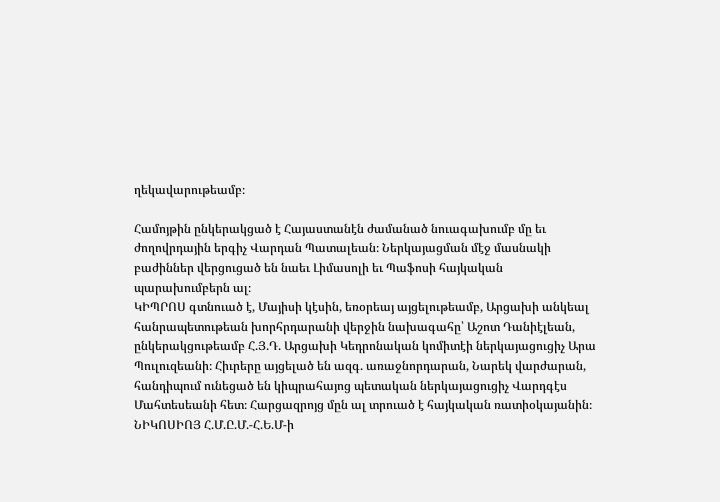ղեկավարութեամբ։

Համոյթին ընկերակցած է Հայաստանէն ժամանած նուագախումբ մը եւ ժողովրդային երգիչ Վարդան Պատալեան։ Ներկայացման մէջ մասնակի բաժիններ վերցուցած են նաեւ Լիմասոլի եւ Պաֆոսի հայկական պարախումբերն ալ։
ԿԻՊՐՈՍ գտնուած է, Մայիսի կէսին, եռօրեայ այցելութեամբ, Արցախի անկեալ հանրապետութեան խորհրդարանի վերջին նախագահը՝ Աշոտ Դանիէլեան, ընկերակցութեամբ Հ.Յ.Դ. Արցախի Կեդրոնական կոմիտէի ներկայացուցիչ Արա Պուլուզեանի։ Հիւրերը այցելած են ազգ. առաջնորդարան, Նարեկ վարժարան, հանդիպում ունեցած են կիպրահայոց պետական ներկայացուցիչ Վարդգէս Մահտեսեանի հետ։ Հարցազրոյց մըն ալ տրուած է հայկական ռատիօկայանին։
ՆԻԿՈՍԻՈՅ Հ.Մ.Ը.Մ.-Հ.Ե.Մ-ի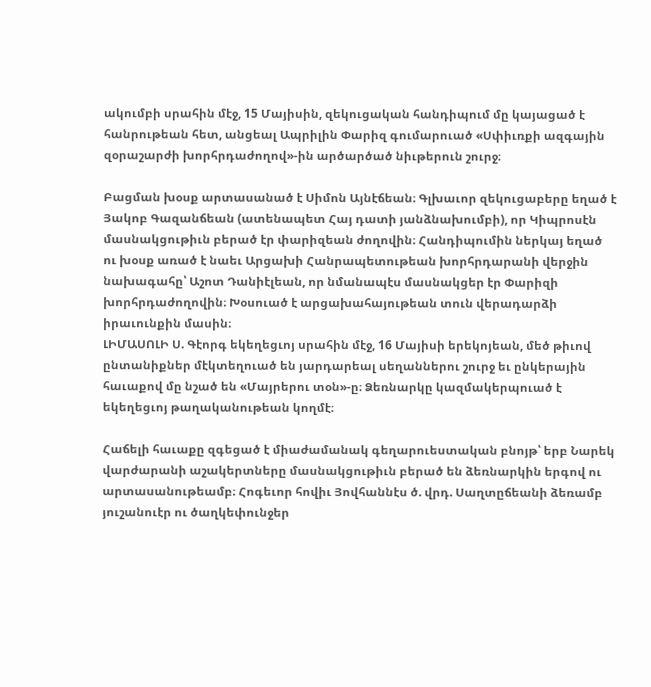ակումբի սրահին մէջ, 15 Մայիսին, զեկուցական հանդիպում մը կայացած է հանրութեան հետ, անցեալ Ապրիլին Փարիզ գումարուած «Սփիւռքի ազգային զօրաշարժի խորհրդաժողով»-ին արծարծած նիւթերուն շուրջ։

Բացման խօսք արտասանած է Սիմոն Այնէճեան։ Գլխաւոր զեկուցաբերը եղած է Յակոբ Գազանճեան (ատենապետ Հայ դատի յանձնախումբի), որ Կիպրոսէն մասնակցութիւն բերած էր փարիզեան ժողովին։ Հանդիպումին ներկայ եղած ու խօսք առած է նաեւ Արցախի Հանրապետութեան խորհրդարանի վերջին նախագահը՝ Աշոտ Դանիէլեան, որ նմանապէս մասնակցեր էր Փարիզի խորհրդաժողովին։ Խօսուած է արցախահայութեան տուն վերադարձի իրաւունքին մասին։
ԼԻՄԱՍՈԼԻ Ս. Գէորգ եկեղեցւոյ սրահին մէջ, 16 Մայիսի երեկոյեան, մեծ թիւով ընտանիքներ մէկտեղուած են յարդարեալ սեղաններու շուրջ եւ ընկերային հաւաքով մը նշած են «Մայրերու տօն»-ը։ Ձեռնարկը կազմակերպուած է եկեղեցւոյ թաղականութեան կողմէ։

Հաճելի հաւաքը զգեցած է միաժամանակ գեղարուեստական բնոյթ՝ երբ Նարեկ վարժարանի աշակերտները մասնակցութիւն բերած են ձեռնարկին երգով ու արտասանութեամբ։ Հոգեւոր հովիւ Յովհաննէս ծ. վրդ. Սաղտըճեանի ձեռամբ յուշանուէր ու ծաղկեփունջեր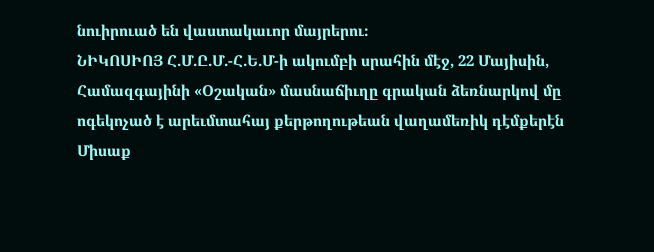նուիրուած են վաստակաւոր մայրերու։
ՆԻԿՈՍԻՈՅ Հ.Մ.Ը.Մ.-Հ.Ե.Մ-ի ակումբի սրահին մէջ, 22 Մայիսին, Համազգայինի «Օշական» մասնաճիւղը գրական ձեռնարկով մը ոգեկոչած է արեւմտահայ քերթողութեան վաղամեռիկ դէմքերէն Միսաք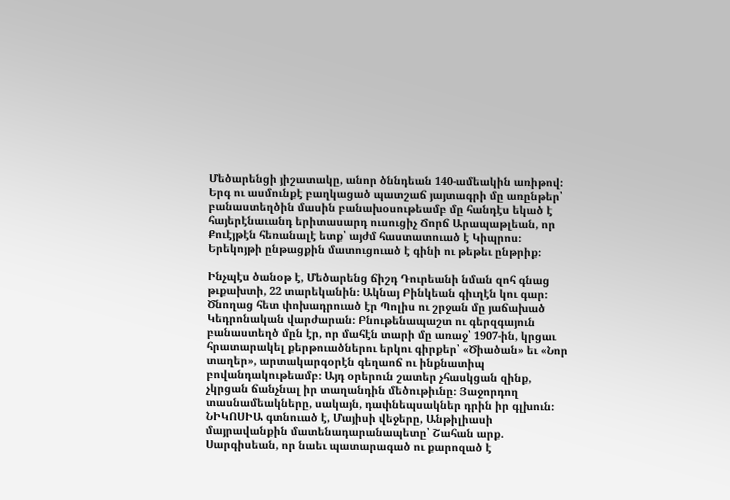Մեծարենցի յիշատակը, անոր ծննդեան 140-ամեակին առիթով։ Երգ ու ասմունքէ բաղկացած պատշաճ յայտագրի մը առընթեր՝ բանաստեղծին մասին բանախօսութեամբ մը հանդէս եկած է հայերէնաւանդ երիտասարդ ուսուցիչ Ճորճ Արապաթլեան, որ Քուէյթէն հեռանալէ ետք՝ այժմ հաստատուած է Կիպրոս։ Երեկոյթի ընթացքին մատուցուած է գինի ու թեթեւ ընթրիք։

Ինչպէս ծանօթ է, Մեծարենց ճիշդ Դուրեանի նման զոհ գնաց թւքախտի, 22 տարեկանին։ Ակնայ Բինկեան գիւղէն կու գար։ Ծնողաց հետ փոխադրուած էր Պոլիս ու շրջան մը յաճախած Կեդրոնական վարժարան։ Բնութենապաշտ ու գերզգայուն բանաստեղծ մըն էր, որ մահէն տարի մը առաջ՝ 1907-ին, կրցաւ հրատարակել քերթուածներու երկու գիրքեր՝ «Ծիածան» եւ «Նոր տաղեր», արտակարգօրէն գեղաոճ ու ինքնատիպ բովանդակութեամբ։ Այդ օրերուն շատեր չհասկցան զինք, չկրցան ճանչնալ իր տաղանդին մեծութիւնը։ Յաջորդող տասնամեակները, սակայն, դափնեպսակներ դրին իր գլխուն։
ՆԻԿՈՍԻԱ գտնուած է, Մայիսի վեջերը, Անթիլիասի մայրավանքին մատենադարանապետը՝ Շահան արք. Սարգիսեան, որ նաեւ պատարագած ու քարոզած է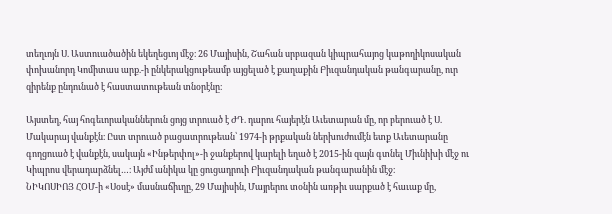տեղւոյն Ս. Աստուածածին եկեղեցւոյ մէջ։ 26 Մայիսին, Շահան սրբազան կիպրահայոց կաթողիկոսական փոխանորդ Կոմիտաս արք.-ի ընկերակցութեամբ այցելած է քաղաքին Բիւզանդական թանգարանը, ուր զիրենք ընդունած է հաստատութեան տնօրէնը։

Այստեղ, հայ հոգեւորականներուն ցոյց տրուած է ԺԴ. դարու հայերէն Աւետարան մը, որ բերուած է Ս. Մակարայ վանքէն։ Ըստ տրուած բացատրութեան՝ 1974-ի թրքական ներխուժումէն ետք Աւետարանը գողցուած է վանքէն, սակայն «Ինթերփոլ»-ի ջանքերով կարելի եղած է 2015-ին զայն գտնել Միւնիխի մէջ ու Կիպրոս վերադարձնել…։ Այժմ անիկա կը ցուցադրուի Բիւզանդական թանգարանին մէջ։
ՆԻԿՈՍԻՈՅ ՀՕՄ-ի «Սօսէ» մասնաճիւղը, 29 Մայիսին, Մայրերու տօնին առթիւ սարքած է հաւաք մը,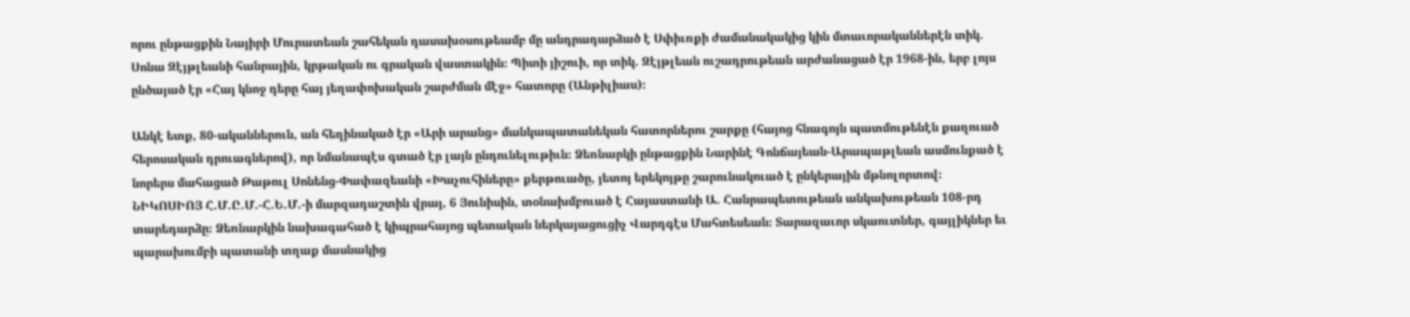որու ընթացքին Նայիրի Մուրատեան շահեկան դասախօսութեամբ մը անդրադարձած է Սփիւռքի ժամանակակից կին մտաւորականներէն տիկ. Սոնա Զէյթլեանի հանրային, կրթական ու գրական վաստակին։ Պիտի յիշուի, որ տիկ. Զէյթլեան ուշադրութեան արժանացած էր 1968-ին, երբ լոյս ընծայած էր «Հայ կնոջ դերը հայ յեղափոխական շարժման մէջ» հատորը (Անթիլիաս)։

Անկէ ետք, 80-ականներուն, ան հեղինակած էր «Արի արանց» մանկապատանեկան հատորներու շարքը (հայոց հնագոյն պատմութենէն քաղուած հերոսական դրուագներով), որ նմանապէս գտած էր լայն ընդունելութիւն։ Ձեռնարկի ընթացքին Նարինէ Գոնճայեան-Արապաթլեան ասմունքած է նորերս մահացած Թաթուլ Սոնենց-Փափազեանի «Խաչուհիները» քերթուածը, յետոյ երեկոյթը շարունակուած է ընկերային մթնոլորտով։
ՆԻԿՈՍԻՈՅ Հ.Մ.Ը.Մ.-Հ.Ե.Մ.-ի մարզադաշտին վրայ, 6 Յունիսին, տօնախմբուած է Հայաստանի Ա. Հանրապետութեան անկախութեան 108-րդ տարեդարձը։ Ձեռնարկին նախագահած է կիպրահայոց պետական ներկայացուցիչ Վարդգէս Մահտեսեան։ Տարազաւոր սկաուտներ, գայլիկներ եւ պարախումբի պատանի տղաք մասնակից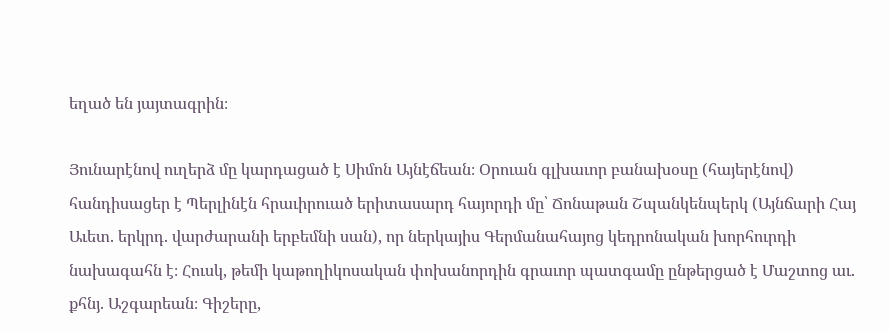եղած են յայտագրին։

Յունարէնով ուղերձ մը կարդացած է Սիմոն Այնէճեան։ Օրուան գլխաւոր բանախօսը (հայերէնով) հանդիսացեր է Պերլինէն հրաւիրուած երիտասարդ հայորդի մը՝ Ճոնաթան Շպանկենպերկ (Այնճարի Հայ Աւետ. երկրդ. վարժարանի երբեմնի սան), որ ներկայիս Գերմանահայոց կեդրոնական խորհուրդի նախագահն է։ Հուսկ, թեմի կաթողիկոսական փոխանորդին գրաւոր պատգամը ընթերցած է Մաշտոց աւ. քհնյ. Աշգարեան։ Գիշերը,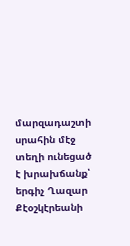մարզադաշտի սրահին մէջ տեղի ունեցած է խրախճանք՝ երգիչ Ղազար Քէօշկէրեանի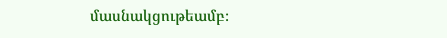մասնակցութեամբ։